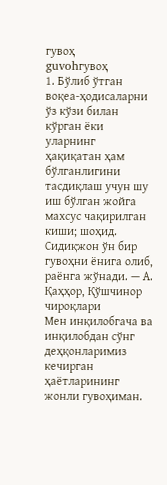гувоҳ
guvohгувоҳ
1. Бўлиб ўтган воқеа-ҳодисаларни ўз кўзи билан кўрган ёки уларнинг ҳақиқатан ҳам бўлганлигини тасдиқлаш учун шу иш бўлган жойга махсус чақирилган киши; шоҳид.
Сидиқжон ўн бир гувоҳни ёнига олиб, раёнга жўнади. — А. Қаҳҳор, Қўшчинор чироқлари
Мен инқилобгача ва инқилобдан сўнг деҳқонларимиз кечирган ҳаётларининг жонли гувоҳиман.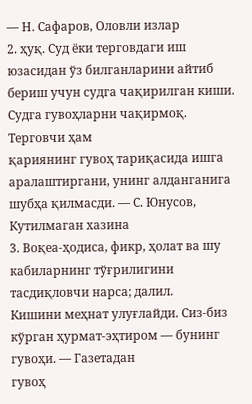— Н. Сафаров, Оловли излар
2. ҳуқ. Суд ёки терговдаги иш юзасидан ўз билганларини айтиб бериш учун судга чақирилган киши.
Судга гувоҳларни чақирмоқ.
Терговчи ҳам
қариянинг гувоҳ тариқасида ишга аралаштиргани, унинг алданганига шубҳа қилмасди. — С. Юнусов, Кутилмаган хазина
3. Воқеа-ҳодиса, фикр, ҳолат ва шу кабиларнинг тўғрилигини тасдиқловчи нарса; далил.
Кишини меҳнат улуғлайди. Сиз-биз кўрган ҳурмат-эҳтиром — бунинг гувоҳи. — Газетадан
гувоҳ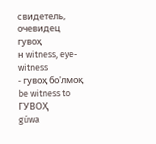свидетель, очевидец
гувоҳ
н witness, eye-witness
- гувоҳ бо'лмоқ be witness to
ГУВОҲ
gúwa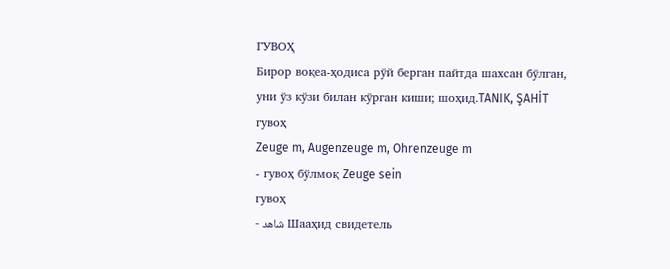ГУВОҲ
Бирор воқеа-ҳодиса рўй берган пайтда шахсан бўлган, уни ўз кўзи билан кўрган киши; шоҳид.TANIK, ŞAHİT
гувоҳ
Zeuge m, Augenzeuge m, Ohrenzeuge m
- гувоҳ бўлмоқ Zeuge sein
гувоҳ
- شاهد Шааҳид свидетель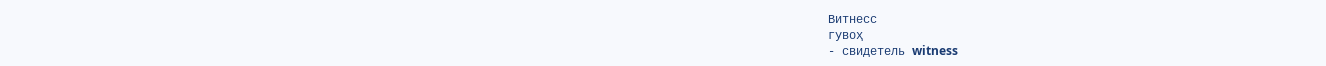Витнесс
гувоҳ
- свидетель witness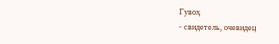Гувоҳ
- свидетель, очевидец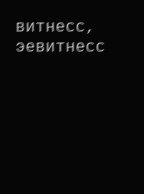витнесс, эевитнесс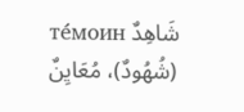тéмоин شَاهِدٌ (شُهُودٌ)، مُعَايِنٌ